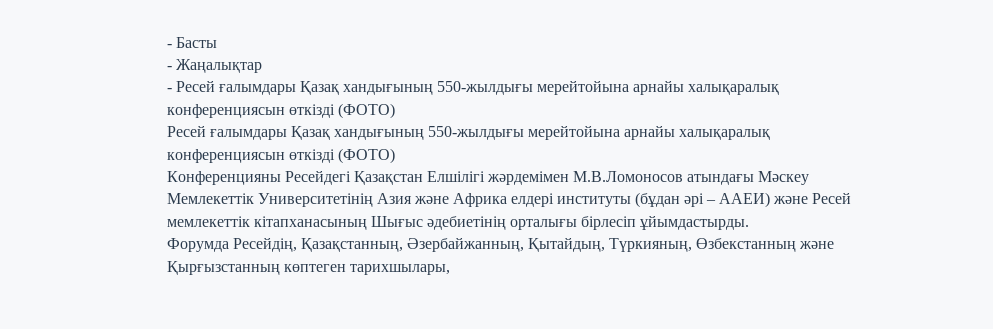- Басты
- Жаңалықтар
- Ресей ғалымдары Қазақ хандығының 550-жылдығы мерейтойына арнайы халықаралық конференциясын өткізді (ФОТО)
Ресей ғалымдары Қазақ хандығының 550-жылдығы мерейтойына арнайы халықаралық конференциясын өткізді (ФОТО)
Конференцияны Ресейдегі Қазақстан Елшілігі жәрдемімен М.В.Ломоносов атындағы Мәскеу Мемлекеттік Университетінің Азия және Африка елдері институты (бұдан әрі – ААЕИ) және Ресей мемлекеттік кітапханасының Шығыс әдебиетінің орталығы бірлесіп ұйымдастырды.
Форумда Ресейдің, Қазақстанның, Әзербайжанның, Қытайдың, Түркияның, Өзбекстанның және Қырғызстанның көптеген тарихшылары,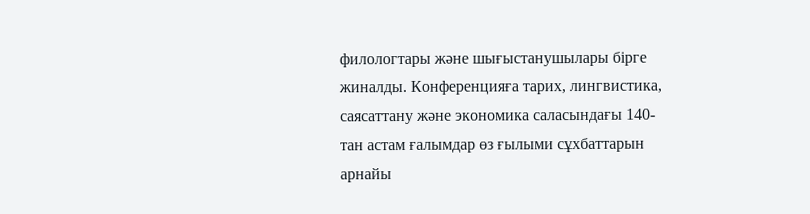филологтары және шығыстанушылары бірге жиналды. Конференцияға тарих, лингвистика, саясаттану және экономика саласындағы 140-тан астам ғалымдар өз ғылыми сұхбаттарын арнайы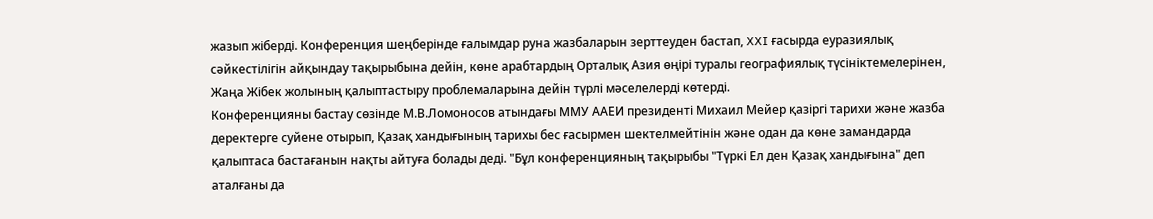жазып жіберді. Конференция шеңберінде ғалымдар руна жазбаларын зерттеуден бастап, XXI ғасырда еуразиялық сәйкестілігін айқындау тақырыбына дейін, көне арабтардың Орталық Азия өңірі туралы географиялық түсініктемелерінен, Жаңа Жібек жолының қалыптастыру проблемаларына дейін түрлі мәселелерді көтерді.
Конференцияны бастау сөзінде М.В.Ломоносов атындағы ММУ ААЕИ президенті Михаил Мейер қазіргі тарихи және жазба деректерге суйене отырып, Қазақ хандығының тарихы бес ғасырмен шектелмейтінін және одан да көне замандарда қалыптаса бастағанын нақты айтуға болады деді. "Бұл конференцияның тақырыбы "Түркі Ел ден Қазақ хандығына" деп аталғаны да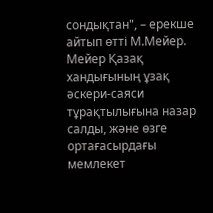сондықтан", – ерекше айтып өтті М.Мейер.
Мейер Қазақ хандығының ұзақ әскери-саяси тұрақтылығына назар салды, және өзге ортағасырдағы мемлекет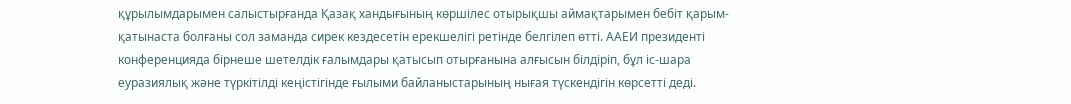құрылымдарымен салыстырғанда Қазақ хандығының көршілес отырықшы аймақтарымен бебіт қарым-қатынаста болғаны сол заманда сирек кездесетін ерекшелігі ретінде белгілеп өтті. ААЕИ президенті конференцияда бірнеше шетелдік ғалымдары қатысып отырғанына алғысын білдіріп, бұл іс-шара еуразиялық және түркітілді кеңістігінде ғылыми байланыстарының нығая түскендігін көрсетті деді.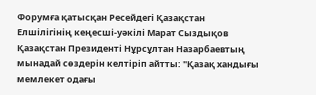Форумға қатысқан Ресейдегі Қазақстан Елшілігінің кеңесші-уәкілі Марат Сыздықов Қазақстан Президенті Нұрсұлтан Назарбаевтың мынадай сөздерін келтіріп айтты: "Қазақ хандығы мемлекет одағы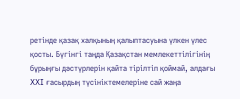ретінде қазақ халқының қалыптасуына үлкен үлес қосты. Бүгінгі таңда Қазақстан мемлекеттілігінің бұрыңғы дәстүрлерін қайта тірілтіп қоймай, алдағы XXI ғасырдың түсініктемелеріне сай жаңа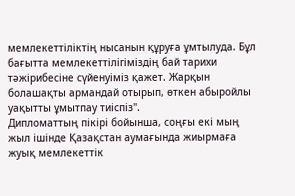мемлекеттіліктің нысанын құруға ұмтылуда. Бұл бағытта мемлекеттілігіміздің бай тарихи тәжірибесіне сүйенуіміз қажет. Жарқын болашақты армандай отырып, өткен абыройлы уақытты ұмытпау тиіспіз".
Дипломаттың пікірі бойынша, соңғы екі мың жыл ішінде Қазақстан аумағында жиырмаға жуық мемлекеттік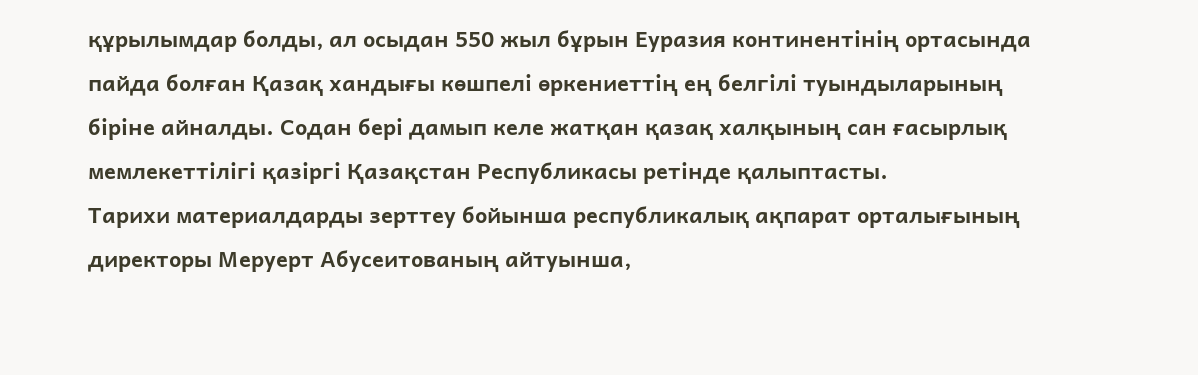құрылымдар болды, ал осыдан 550 жыл бұрын Еуразия континентінің ортасында пайда болған Қазақ хандығы көшпелі өркениеттің ең белгілі туындыларының біріне айналды. Содан бері дамып келе жатқан қазақ халқының сан ғасырлық мемлекеттілігі қазіргі Қазақстан Республикасы ретінде қалыптасты.
Тарихи материалдарды зерттеу бойынша республикалық ақпарат орталығының директоры Меруерт Абусеитованың айтуынша,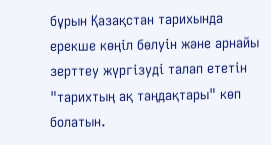бұрын Қазақстан тарихында ерекше көңіл бөлуін және арнайы зерттеу жүргізуді талап ететін "тарихтың ақ таңдақтары" көп болатын.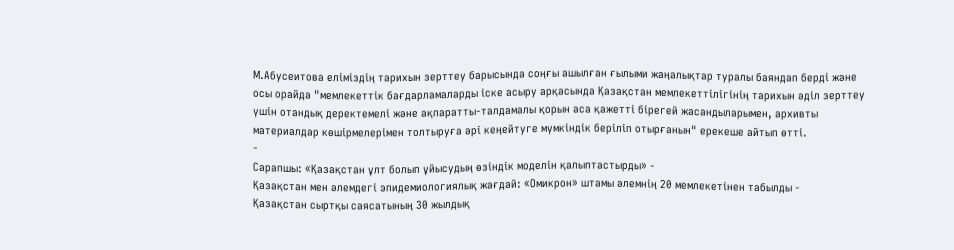М.Абусеитова еліміздің тарихын зерттеу барысында соңғы ашылған ғылыми жаңалықтар туралы баяндап берді және осы орайда "мемлекеттік бағдарламаларды іске асыру арқасында Қазақстан мемлекеттілігінің тарихын әділ зерттеу үшін отандық деректемелі және ақпаратты-талдамалы қорын аса қажетті бірегей жасандыларымен, архивты материалдар көшірмелерімен толтыруға әрі кеңейтуге мүмкіндік беріліп отырғанын" ерекеше айтып өтті.
-
Сарапшы: «Қазақстан ұлт болып ұйысудың өзіндік моделін қалыптастырды» -
Қазақстан мен әлемдегі эпидемиологиялық жағдай: «Омикрон» штамы әлемнің 20 мемлекетінен табылды -
Қазақстан сыртқы саясатының 30 жылдық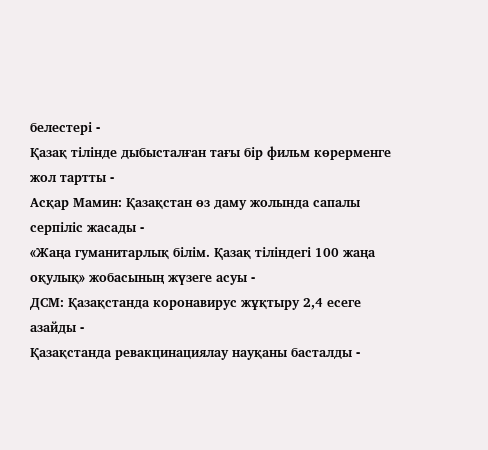белестері -
Қазақ тілінде дыбысталған тағы бір фильм көрерменге жол тартты -
Асқар Мамин: Қазақстан өз даму жолында сапалы серпіліс жасады -
«Жаңа гуманитарлық білім. Қазақ тіліндегі 100 жаңа оқулық» жобасының жүзеге асуы -
ДСМ: Қазақстанда коронавирус жұқтыру 2,4 есеге азайды -
Қазақстанда ревакцинациялау науқаны басталды -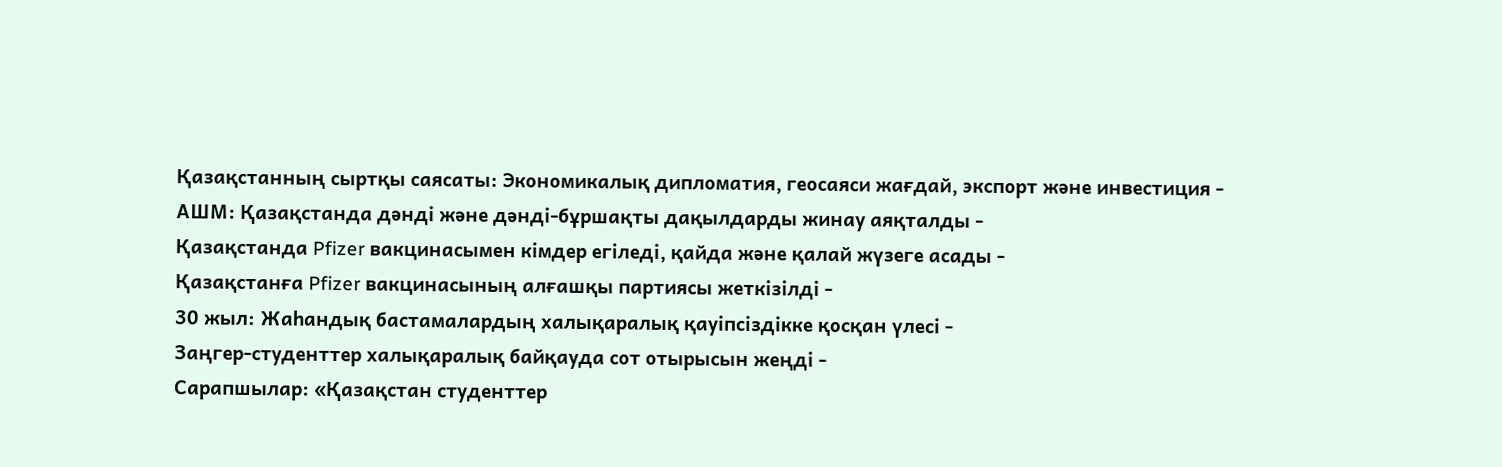Қазақстанның сыртқы саясаты: Экономикалық дипломатия, геосаяси жағдай, экспорт және инвестиция -
АШМ: Қазақстанда дәнді және дәнді-бұршақты дақылдарды жинау аяқталды -
Қазақстанда Pfizer вакцинасымен кімдер егіледі, қайда және қалай жүзеге асады -
Қазақстанға Pfizer вакцинасының алғашқы партиясы жеткізілді -
30 жыл: Жаһандық бастамалардың халықаралық қауіпсіздікке қосқан үлесі -
Заңгер-студенттер халықаралық байқауда сот отырысын жеңді -
Сарапшылар: «Қазақстан студенттер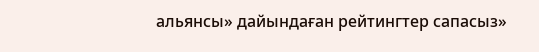альянсы» дайындаған рейтингтер сапасыз»